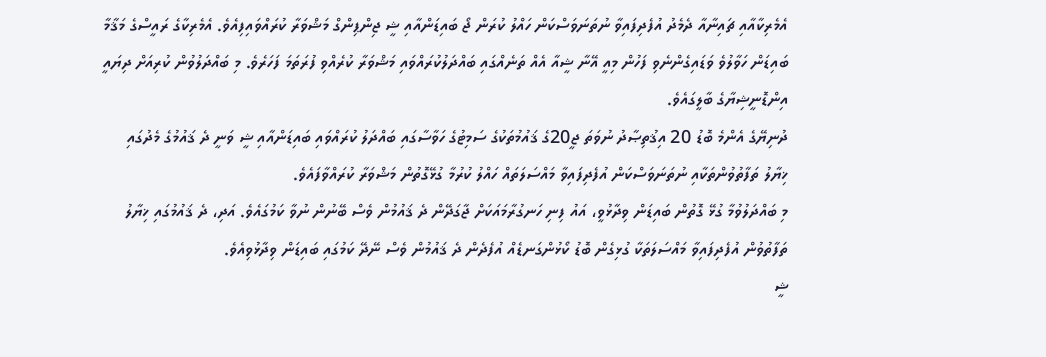އެމެރިކާއާއި ޗައިނާއާ ދެމެދު އުފެދިފައިވާ ނުތަނަވަސްކަން ހައްލު ކުރަން ޖޯ ބައިޑަންއާއި ޝީ ޖިންޕިންގް މަޝްވަރާ ކުރައްވައިފިއެވެ. އެމެރިކާގެ ރައީސްގެ މަޤާމާ ބައިޑަން ހަވާލުވެ ވަޑައިގެންނެވި ފަހުން މިއީ އޭނާ ޝީއާ އެއް ތަނެއްގައި ބައްދަލުކުރައްވައި މަޝްވަރާ ކުރެއްވި ފުރަތަމަ ފަހަރެވެ. މި ބައްދަލުވުން ކުރިއަށް ދިޔައީ އިންޑޮނީޝިޔާގެ ބާލީގައެވެ.
ދުނިޔޭގެ އެންމެ ބޮޑު 20 އިޤުތިޞާދު ނުވަތަ ޖީ20ގެ ޤައުމުތަކުގެ ސަމިޓުގެ ހަވާސާގައި ބައްދަލު ކުރައްވައި ބައިޑަންއާއި ޝީ ވަނީ ދެ ޤައުމުގެ މެދުގައި ޚިޔާލު ތަފާތުވުންތަކާއި ނުތަނަވަސްކަން އުފެދިފައިވާ މައްސަލަތައް ހައްލު ކުރުމާ ގުޅޭގޮތުން މަޝްވަރާ ކުރައްވާފައެވެ.
މި ބައްދަލުވުމާ ގުޅޭ ގޮތުން ބައިޑަން ވިދާޅުވީ، އައު ފިނި ހަނގުރާމައަކަށް ޖާގަދޭން ދެ ޤައުމުން ވެސް ބޭނުން ނުވާ ކަމުގައެވެ. އަދި، ދެ ޤައުމުގައި ޚިޔާލު ތަފާތުވުން އުފެދިފައިވާ މައްސަލަތަކާ ގުޅިގެން ބޮޑު ކޯޅުންގަނޑެއް އުފެދެން ދެ ޤައުމުން ވެސް ނޭދޭ ކަމުގައި ބައިޑަން ވިދާޅުވިއެވެ.
ޝީ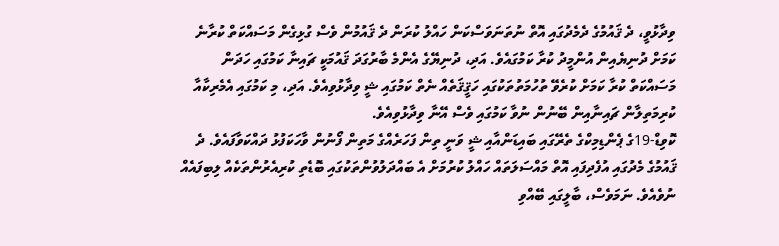ވިދާޅުވީ، ދެ ޤައުމުގެ ދެމެދުގައި އޮތް ނުތަނަވަސްކަން ހައްލު ކުރަން ދެ ޤައުމުން ވެސް ގުޅިގެން މަސައްކަތް ކުރާނެ ކަމަށް ދުނިޔެއިން އުންމީދު ކުރާ ކަމުގައެވެ. އަދި، ދުނިޔޭގެ އެންމެ ބާރުގަދަ ޤައުމަކީ ޗައިނާ ކަމުގައި ހަދަން މަސައްކަތް ކުރާ ކަމަށް ކުރެވޭ ތުހުމަތުތަކުގައި ހަޤީޤަތެއް ނެތް ކަމުގައި ޝީ ވިދާޅުވިއެވެ. އަދި، މި ކަމުގައި އެމެރިކާއާ ކުރިމަތިލާން ޗައިނާއިން ބޭނުން ނުވާ ކަމުގައި ވެސް އޭނާ ވިދާޅުވިއެވެ.
ކޮވިޑް-19ގެ ޕެންޑިމިކްގެ ތެރޭގައި ބައިޑަންއާއި ޝީ ވަނީ ތިން ފަހަރެއްގެ މަތިން ފޯނުން ވާހަކަފުޅު ދައްކަވާފައެވެ. ދެ ޤައުމުގެ މެދުގައި އުފެދިފައި އޮތް މައްސަލަތައް ހައްލު ކުރުމަށް އެ ބައްދަލުވުންތަކުގައި ބޮޑެތި ކުރިއެރުންތަކެއް ލިބިފައެއް ނުވެއެވެ. ނަމަވެސް، ބާލީގައި ބޭއްވި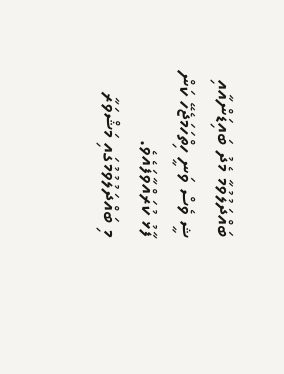ބައްދަލުވުމާ މެދު ބައިޑަންއާއި ޝީ ވެސް ވަނީ ހިތްހަމަޖެހޭ ކަން ފާޅު ކުރައްވާފައެވެ.
މި ބައްދަލުވުމުގައި މަޝްވަރާ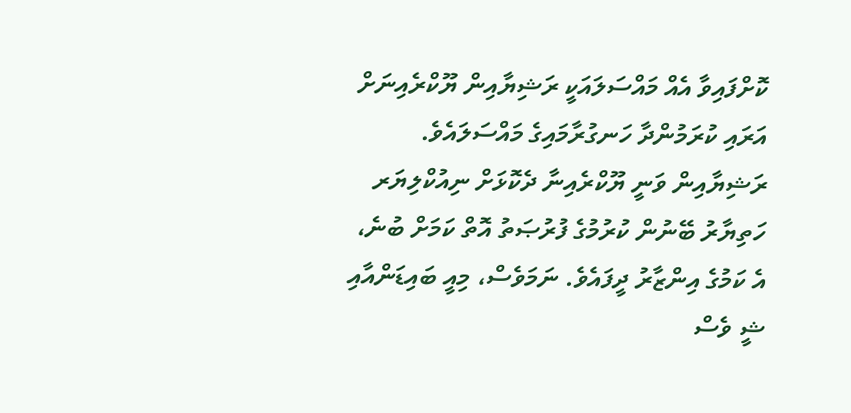ކޮށްފައިވާ އެއް މައްސަލައަކީ ރަޝިޔާއިން ޔޫކްރެއިނަށް އަރައި ކުރަމުންދާ ހަނގުރާމައިގެ މައްސަލައެވެ. ރަޝިޔާއިން ވަނީ ޔޫކްރެއިނާ ދެކޮޅަށް ނިއުކްލިޔަރ ހަތިޔާރު ބޭނުން ކުރުމުގެ ފުރުޞަތު އޮތް ކަމަށް ބުނެ، އެ ކަމުގެ އިންޒާރު ދީފައެވެ. ނަމަވެސް، މިއީ ބައިޑަންއާއި ޝީ ވެސް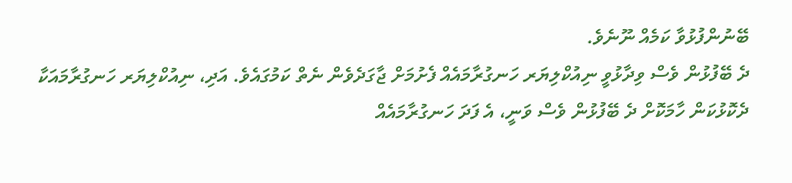ބޭނުންފުޅުވާ ކަމެއް ނޫނެވެ.
ދެ ބޭފުޅުން ވެސް ވިދާޅުވީ ނިއުކްލިޔަރ ހަނގުރާމައެއް ފެށުމަށް ޖާގަދެވެން ނެތް ކަމުގައެވެ. އަދި، ނިއުކްލިޔަރ ހަނގުރާމައަކާ ދެކޮޅުކަން ހާމަކޮށް ދެ ބޭފުޅުން ވެސް ވަނީ، އެ ފަދަ ހަނގުރާމައެއް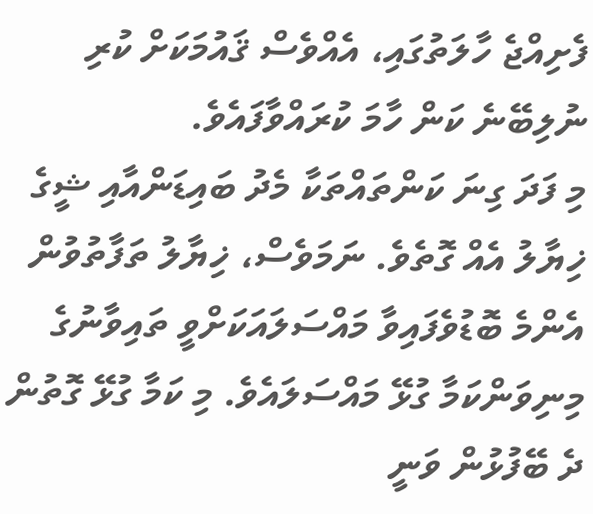ފެށިއްޖެ ހާލަތުގައި، އެއްވެސް ޤައުމަކަށް ކުރި ނުލިބޭނެ ކަން ހާމަ ކުރައްވާފައެވެ.
މި ފަދަ ގިނަ ކަންތައްތަކާ މެދު ބައިޑަންއާއި ޝީގެ ޚިޔާލު އެއް ގޮތެވެ. ނަމަވެސް، ޚިޔާލު ތަފާތުވުން އެންމެ ބޮޑުވެފައިވާ މައްސަލައަކަށްވީ ތައިވާނުގެ މިނިވަންކަމާ ގުޅޭ މައްސަލައެވެ. މި ކަމާ ގުޅޭ ގޮތުން ދެ ބޭފުޅުން ވަނީ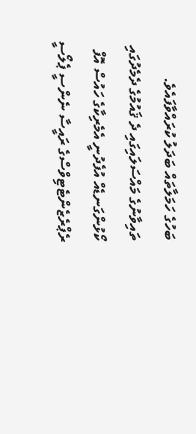ބަހުގެ ހަމަލާތައް ބަދަލު ކުރައްވާފައެވެ.
ތައިވާނުގެ މައްސަލައިގައި ދެ ޤައުމުގެ ދެމެދުގައި ކޯޅުންގަނޑެއް އުފެދުނީ އެމެރިކާގެ ހައުސް އޮފް ރެޕްރެޒެންޓެޓިވްސްގެ ރައީސާ ނެންސީ ޕެލޯސީ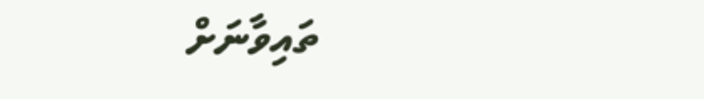ތައިވާނަށް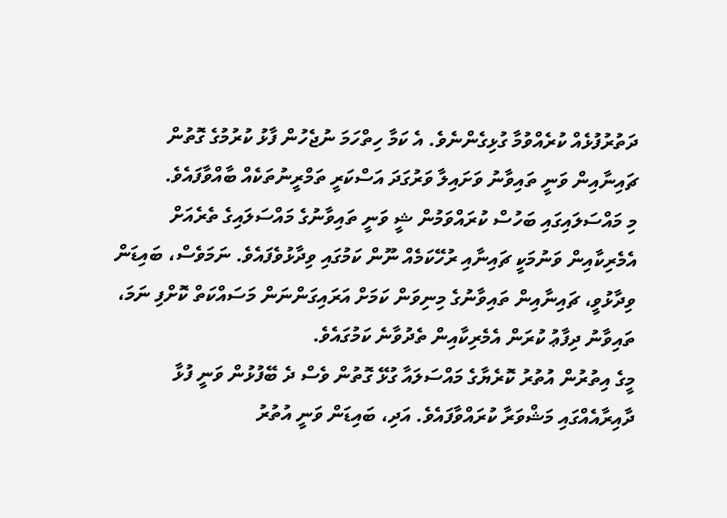ދަތުރުފުޅެއް ކުރެއްވުމާ ގުޅިގެންނެވެ. އެ ކަމާ ހިތްހަމަ ނުޖެހުން ފާޅު ކުރުމުގެ ގޮތުން ޗައިނާއިން ވަނީ ތައިވާނު ވަށައިލާ ވަރުގަދަ އަސްކަރީ ތަމްރީނުތަކެއް ބާއްވާފައެވެ.
މި މައްސަލައިގައި ބަހުސް ކުރައްވަމުން ޝީ ވަނީ ތައިވާނުގެ މައްސަލައިގެ ތެރެއަށް އެމެރިކާއިން ވަނުމަކީ ޗައިނާއި ރުހޭކަމެއް ނޫން ކަމުގައި ވިދާޅުވެފައެވެ. ނަމަވެސް، ބައިޑަން ވިދާޅުވީ، ޗައިނާއިން ތައިވާނުގެ މިނިވަން ކަމަށް އަރައިގަންނަން މަސައްކަތް ކޮށްފި ނަމަ، ތައިވާނު ދިފާޢު ކުރަން އެމެރިކާއިން ތެދުވާނެ ކަމުގައެވެ.
މީގެ އިތުރުން އުތުރު ކޮރެޔާގެ މައްސަލައާ ގުޅޭ ގޮތުން ވެސް ދެ ބޭފުޅުން ވަނީ ފުޅާ ދާއިރާއެއްގައި މަޝްވަރާ ކުރައްވާފައެވެ. އަދި، ބައިޑަން ވަނީ އުތުރު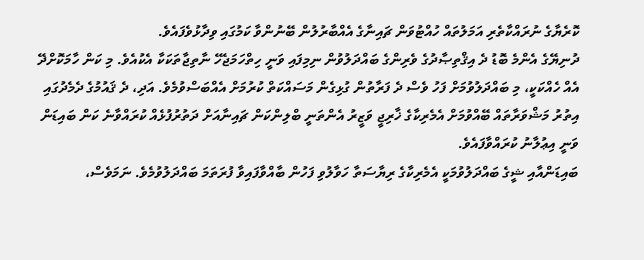ކޮރެޔާގެ ނުރައްކާތެރި އަމަލުތައް ހުއްޓުވަން ޗައިނާގެ އެއްބާރުލުން ބޭނުންވާ ކަމުގައި ވިދާޅުވެފައެވެ.
ދުނިޔޭގެ އެންމެ ބޮޑު ދެ އިޤްތިޞާދުގެ ވެރިންގެ ބައްދަލުވުން ނިމިފައި ވަނީ ހިތްހަމަޖެހޭ ނާތިޖާތަކަކާ އެކުއެވެ. މި ކަން ހާމަކޮށްދޭ އެއް ހެއްކަކީ، މި ބައްދަލުވުމަށް ފަހު ވެސް ދެ ފަރާތުން ގުޅިގެން މަސައްކަތް ކުރުމަށް އެއްބަސްވުމެވެ. އަދި، ދެ ޤައުމުގެ ދެމެދުގައި އިތުރު މަޝްވަރާތައް ބޭއްވުމަށް އެމެރިކާގެ ޚާރިޖީ ވަޒީރު އެންތަނީ ބްލިންކަން ޗައިނާއަށް ދަތުރުފުޅެއް ކުރައްވާނެ ކަން ބައިޑަން ވަނީ އިޢުލާނު ކުރައްވާފައެވެ.
ބައިޑަންއާއި ޝީގެ ބައްދަލުވުމަކީ އެމެރިކާގެ ރިޔާސަތާ ހަވާލުވި ފަހުން ބާއްވާފައިވާ ފުރަތަމަ ބައްދަލުވުމެވެ. ނަމަވެސް،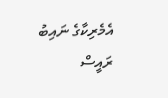އެމެރިކާގެ ނައިބު ރައީސް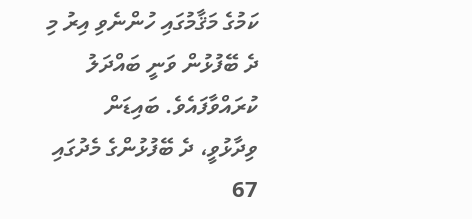ކަމުގެ މަޤާމުގައި ހުންނެވި އިރު މި ދެ ބޭފުޅުން ވަނީ ބައްދަލު ކުރައްވާފައެވެ. ބައިޑަން ވިދާޅުވީ، ދެ ބޭފުޅުންގެ މެދުގައި 67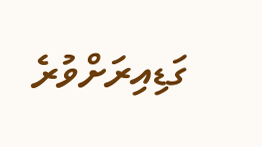ގަޑިއިރަށްވުރެ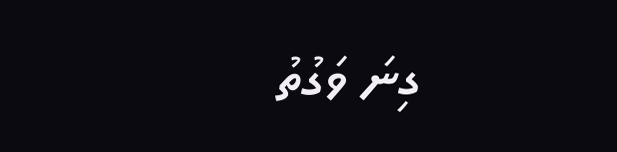ގިނަ ވަގުތު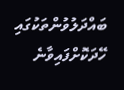ބައްދަލުވުންތަކުގައި ހޭދަކޮށްފައިވާނެ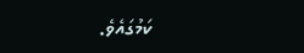ކަމުގައެވެ.